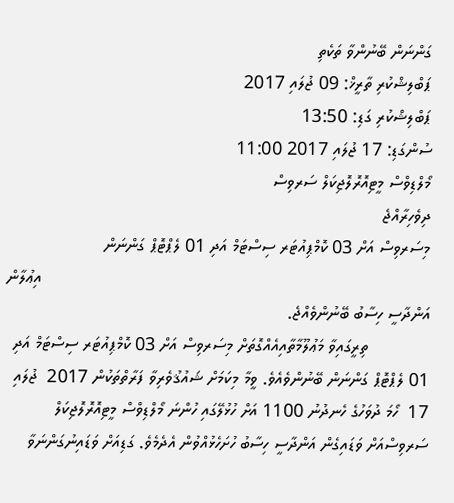ގަންނަން ބޭނުންވާ ތަކެތި
ޕަބްލިޝްކުރި ތާރީޚް: 09 ޖުލައި 2017
ޕަބްލިޝްކުރި ގަޑި: 13:50
ސުންގަޑި: 17 ޖުލައި 2017 11:00
މޯލްޑިވްސް މީޓިއޮރޮލޮޖިކަލް ސަރވިސް
ދިވެހިރާއްޖެ
މިސަރވިސް އަށް 03 ކޮމްޕިއުޓަރ ސިސްޓަމް އަދި 01 ލެޕްޓޮޕް ގަންނަން
                                                                                   އިޢުލާން
އަންދާސީ ހިސާބު ބޭނުންވެއްޖެ.
             ތިރީގައިވާ މަޢުލޫމާތާއިއެއްގޮތަށް މިސަރވިސް އަށް 03 ކޮމްޕިއުޓަރ ސިސްޓަމް އަދި 01 ލެޕްޓޮޕް ގަންނަން ބޭނުންވެއެވެ. ވީމާ މިކަމަށް ޝައުޤުވެރިވާ ފަރާތްތަކުން 2017  ޖުލައި 17  ހޯމަ ދުވަހުގެ ހެނދުނު 1100 އަށް ހުޅުލޭގައި ހުންނަ މޯލްޑިވްސް މީޓިއޮރޮލޮޖިކަލް ސަރވިސްއަށް ވަޑައިގެން އަންދާސީ ހިސާބު ހުށަހެޅުއްވުން އެދެމެވެ. ގަޑިއަށް ވަޑައިނުގަންނަވާ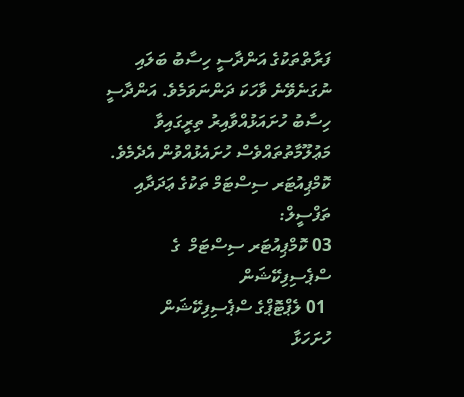ފަރާތްތަކުގެ އަންދާސީ ހިސާބު ބަލައި ނުގަނެވޭނެ ވާހަކަ ދަންނަވަމެވެ. އަންދާސީ ހިސާބު ހުށައަޅުއްވާއިރު ތިރީގައިވާ މަޢުލޫމާތުތައްވެސް ހުށައެޅުއްވުން އެދެމެވެ.
ކޮމްޕިއުޓަރ ސިސްޓަމް ތަކުގެ ޢަދަދާއި ތަފްސީލް:
03 ކޮމްޕިއުޓަރ ސިސްޓަމް  ގެ ސްޕެސިފިކޭޝަން
 01 ލެޕްޓޮޕްގެ ސްޕެސިފިކޭޝަން
ހުށަހަޅާ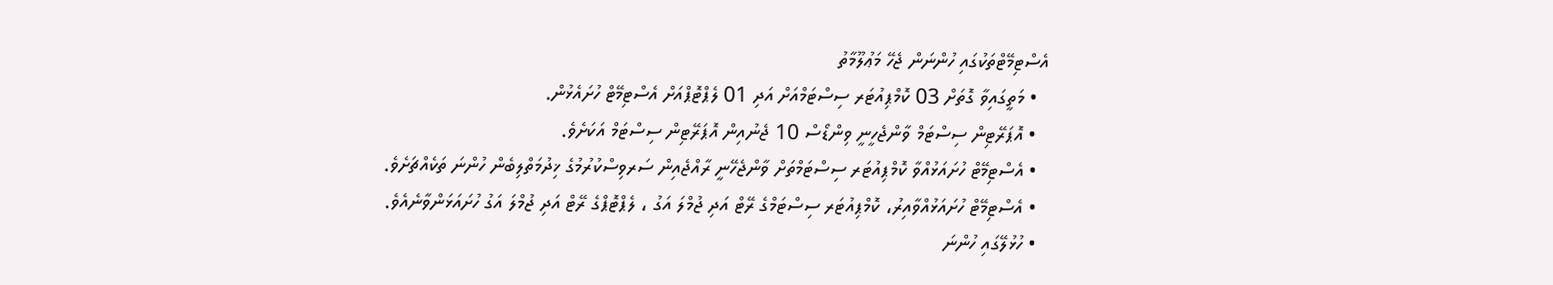އެސްޓިމޭޓްތަކުގައި ހުންނަން ޖެހޭ މަޢުލޫމާތު
  • މަތީގައިވާ ގޮތަށް 03 ކޮމްޕިއުޓަރ ސިސްޓަމްއަށް އަދި 01 ލެޕްޓޮޕްއަށް އެސްޓިމޭޓް ހުށައެޅުން.
  • އޮޕަރޭޓިން ސިސްޓަމް ވާންޖެހީނީ ވިންޑޯސް 10 ޖެނުއިން އޮޕަރޭޓިން ސިސްޓަމް އަކަށެވެ.
  • އެސްޓިމޭޓް ހުށައަޅުއްވާ ކޮމްޕިއުޓަރ ސިސްޓަމްތަށް ވާންޖެހޭނީ ރާއްޖެއިން ސަރވިސްކުރުމުގެ ޚިދުމަތްލިބެން ހުންނަ ތަކެއްޗަށެވެ.
  • އެސްޓިމޭޓް ހުށައަޅުއްވާއިރު، ކޮމްޕިއުޓަރ ސިސްޓަމްގެ ރޭޓް އަދި ޖުމްލަ އަގު ، ލެޕްޓޮޕްގެ ރޭޓް އަދި ޖުމްލަ އަގު ހުށައަޅަންވާނެއެވެ.
  • ހުޅުލޭގައި ހުންނަ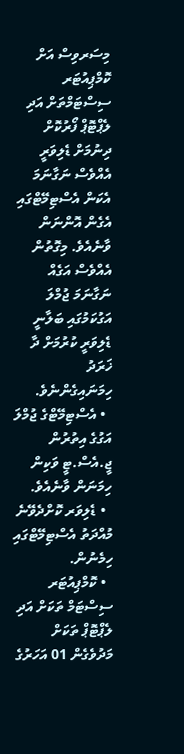މިސަރވިސް އަށް ކޮމްޕިއުޓަރ ސިސްޓަމްތަށް އަދި ލެޕްޓޮޕް ފޯރުކޮށް ދިނުމަށް ޑެލިވަރީ އެއްވެސް ނަގާނަމަ އެކަން އެސްޓިމޭޓްގައި އެގެން އޮންނަން ވާނެއެވެ. މިގޮތުން އެއްވެސް އަގެއް ނަގާނަމަ ޖުމްލަ އަގުކަމުގައި ބަލާނީ ޑެލިވަރީ ކުރުމަށް ދާ ޚަރަދު ހިމަނައިގެންނެވެ.
  • އެސްޓިމޭޓްގެ ޖުމްލަ އަގުގެ އިތުރުން ޖީ.އެސް.ޓީ ވަކިން ހިމަނަން ވާނެއެވެ.
  • ޑެލިވަރ ކޮށްދެވޭނެ މުއްދަތު އެސްޓިމޭޓްގައި ހިމެނުން.
  • ކޮމްޕިއުޓަރ ސިސްޓަމް ތަކަށް އަދި ލެޕްޓޮޕް ތަކަށް މަދުވެގެން 01 އަހަރުގެ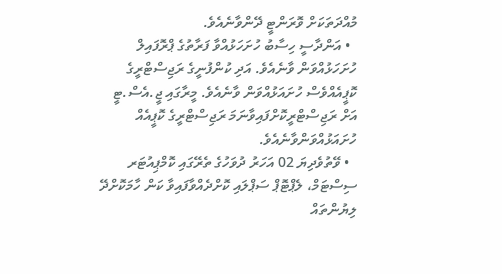މުއްދަތަކަށް ވޮރަންޓީ ދޭންވާނެއެވެ.
  • އަންދާސީ ހިސާބު ހުށަހަޅުއްވާ ފަރާތުގެ ޕްރޮފައިލް ހުށަހަޅުއްވަން ވާނެއެވެ. އަދި ކުންފުނީގެ ރަޖިސްޓްރީގެ ކޮޕީއެއްވެސް ހުށައަޅުއްވަން ވާނެއެވެ. މީރާގައި ޖީ.އެސް.ޓީ އަށް ރަޖިސްޓްރީކޮށްފައިވާނަމަ ރަޖިސްޓްރީގެ ކޮޕީއެއް ހުށައަޅުއްވަންވާނެއެވެ.
  • ވޭތުވެދިޔަ 02 އަހަރު ދުވަހުގެ ތެރޭގައި ކޮމްޕިއުޓަރ ސިސްޓަމް، ލެޕްޓޮޕް ސަޕްލައި ކޮށްދެއްވާފައިވާ ކަން ހާމަކޮށްދޭ ލިޔުންތައް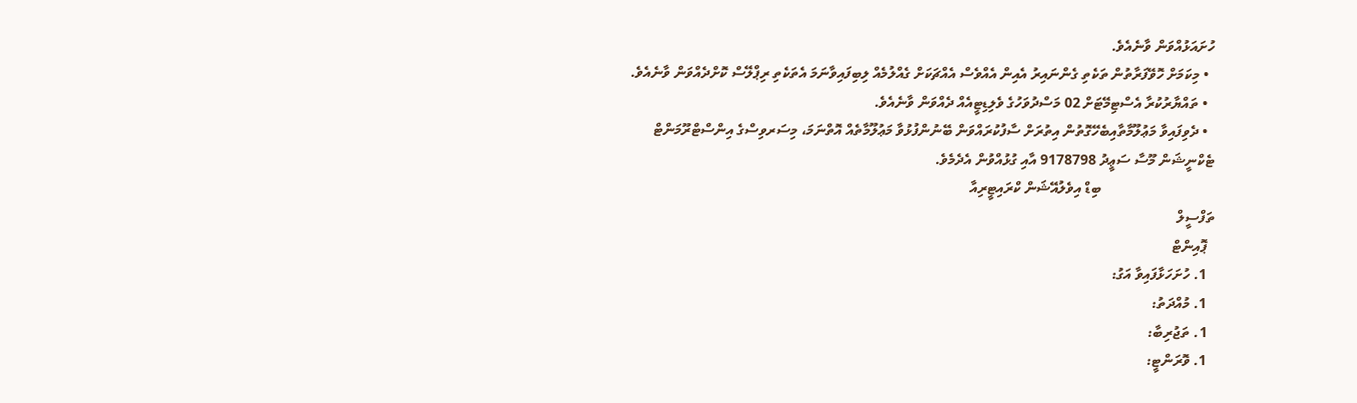ހުށައަޅުއްވަން ވާނެއެވެ.
  • މިކަމަށް ހޮވޭފަރާތުން ތަކެތި ގެންނައިރު އެއިން އެއްވެސް އެއްޗަކަށް ގެއްލުމެއް ލިބިފައިވާނަމަ އެތަކެތި ރިޕްލޭސް ކޮށްދެއްވަން ވާނެއެވެ.
  • ތައްޔާރުކުރާ އެސްޓިމޭޓަށް 02 މަސްދުވަހުގެ ވެލިޑިޓީއެއް ދެއްވަން ވާނެއެވެ.
  • ދެވިފައިވާ މަޢުލޫމާތާއިބެހޭގޮތުން އިތުރަށް ސާފުކުރައްވަން ބޭނުންފުޅުވާ މަޢުލޫމާތެއް އޮތްނަމަ، މިސަރވިސްގެ އިންސްޓްރޫމަންޓް ޓެކްނީޝަން މޫސާ ސަޢީދު 9178798 އާއި ގުޅުއްވުން އެދެމެވެ.
                               ބިޑް އިވެލުއޭޝަން ކްރައިޓީރިއާ
ތަފްސީލް
  ޕޮއިންޓް
  1. ހުށަހަޅާފައިވާ އަގު:
  1. މުއްދަތު:
  1. ތަޖުރިބާ:
  1. ވޮރަންޓީ: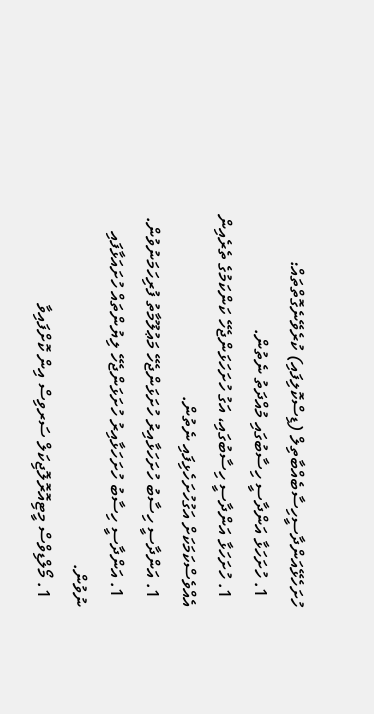ހުށަހެޅޭއަންދާސީހިސާބެއްބާތިލް (ޑިސްކޮލިފައި) ކުރެވޭނެގޮތްތައް:
  1. ހުށަހަޅާ އަންދާސީ ހިސާބުގައި މުއްދަތު ނެތުން.
  1. ހުށަހަޅާ އަންދާސީ ހިސާބުގައި، އަގު ހުށަހަޅަންޖެހޭ ކަންކަމުގެ ތެރެއިން އެއްވެސްކަމަކަށް އަގުހުށަހެޅިފައި ނެތުން.
  1. އަންދާސީ ހިސާބު ހުށަހަޅާއިރު ހުށަޅަންޖެހޭ މަޢުލޫމާތު ފުރިހަމަނުވުން.
  1. އަންދާސީ ހިސާބު ހުށަހަޅާއިރު ހުށަޅަންޖެހޭ ލިޔުންތައް ހުށައަޅާފައި ނުވުން.
  1. މޯލްޑިވްސް މީޓިއޮރޮލޮޖިކަލް ސަރވިސް އިން ކޮށްފައިވާ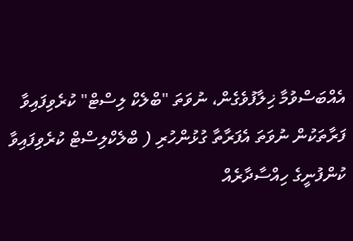އެއްބަސްވުމާ ޚިލާފުވެގެން، ނުވަތަ "ބްލެކް ލިސްޓް" ކުރެވިފައިވާ ފަރާތަކުން ނުވަތަ އެފަރާތާ ގުޅުންހުރި ( ބްލެކްލިސްޓް ކުރެވިފައިވާ ކުންފުނީގެ ހިއްސާދާރެއް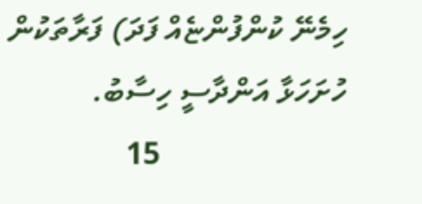ހިމެނޭ ކުންފުންޏެއް ފަދަ) ފަރާތަކުން ހުށަހަޅާ އަންދާސީ ހިސާބު.
                        15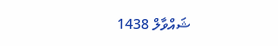ޝައްވާލް 1438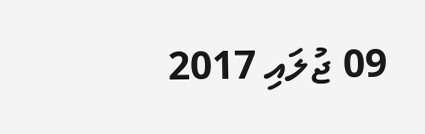09 ޖުލައި 2017